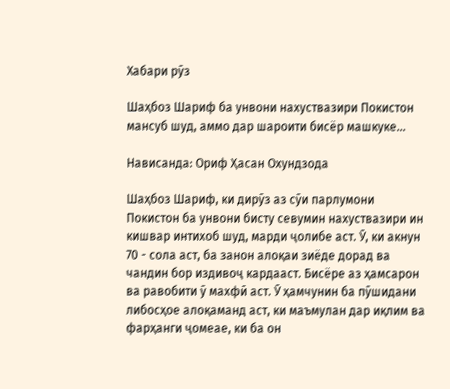Хабари рӯз

Шаҳбоз Шариф ба унвони нахуствазири Покистон мансуб шуд, аммо дар шароити бисёр машкуке...

Нависанда: Ориф Ҳасан Охундзода

Шаҳбоз Шариф, ки дирӯз аз сӯи парлумони Покистон ба унвони бисту севумин нахуствазири ин кишвар интихоб шуд, марди ҷолибе аст. Ӯ, ки акнун 70 - сола аст, ба занон алоқаи зиёде дорад ва чандин бор издивоҷ кардааст. Бисёре аз ҳамсарон ва равобити ӯ махфӣ аст. Ӯ ҳамчунин ба пӯшидани либосҳое алоқаманд аст, ки маъмулан дар иқлим ва фарҳанги ҷомеае, ки ба он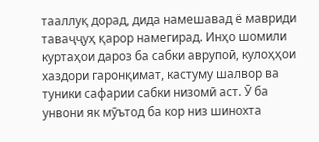тааллуқ дорад, дида намешавад ё мавриди таваҷҷуҳ қарор намегирад. Инҳо шомили куртаҳои дароз ба сабки аврупоӣ, кулоҳҳои хаздори гаронқимат, кастуму шалвор ва туники сафарии сабки низомӣ аст. Ӯ ба унвони як мӯътод ба кор низ шинохта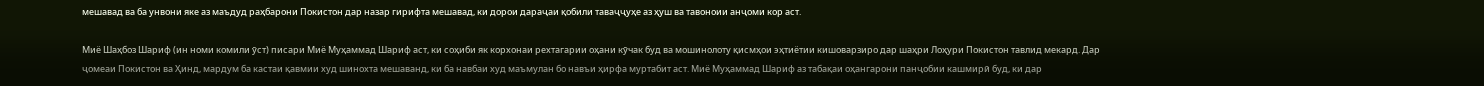мешавад ва ба унвони яке аз маъдуд раҳбарони Покистон дар назар гирифта мешавад, ки дорои дараҷаи қобили таваҷҷуҳе аз ҳуш ва тавоноии анҷоми кор аст.

Миё Шаҳбоз Шариф (ин номи комили ӯст) писари Миё Муҳаммад Шариф аст, ки соҳиби як корхонаи рехтагарии оҳани кӯчак буд ва мошинолоту қисмҳои эҳтиётии кишоварзиро дар шаҳри Лоҳури Покистон тавлид мекард. Дар ҷомеаи Покистон ва Ҳинд, мардум ба кастаи қавмии худ шинохта мешаванд, ки ба навбаи худ маъмулан бо навъи ҳирфа муртабит аст. Миё Муҳаммад Шариф аз табақаи оҳангарони панҷобии кашмирӣ буд, ки дар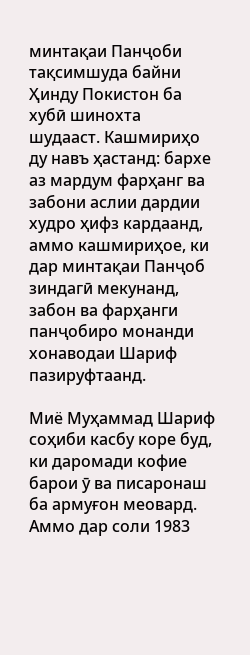минтақаи Панҷоби тақсимшуда байни Ҳинду Покистон ба хубӣ шинохта шудааст. Кашмириҳо ду навъ ҳастанд: бархе аз мардум фарҳанг ва забони аслии дардии худро ҳифз кардаанд, аммо кашмириҳое, ки дар минтақаи Панҷоб зиндагӣ мекунанд, забон ва фарҳанги панҷобиро монанди хонаводаи Шариф пазируфтаанд.

Миё Муҳаммад Шариф соҳиби касбу коре буд, ки даромади кофие барои ӯ ва писаронаш ба армуғон меовард. Аммо дар соли 1983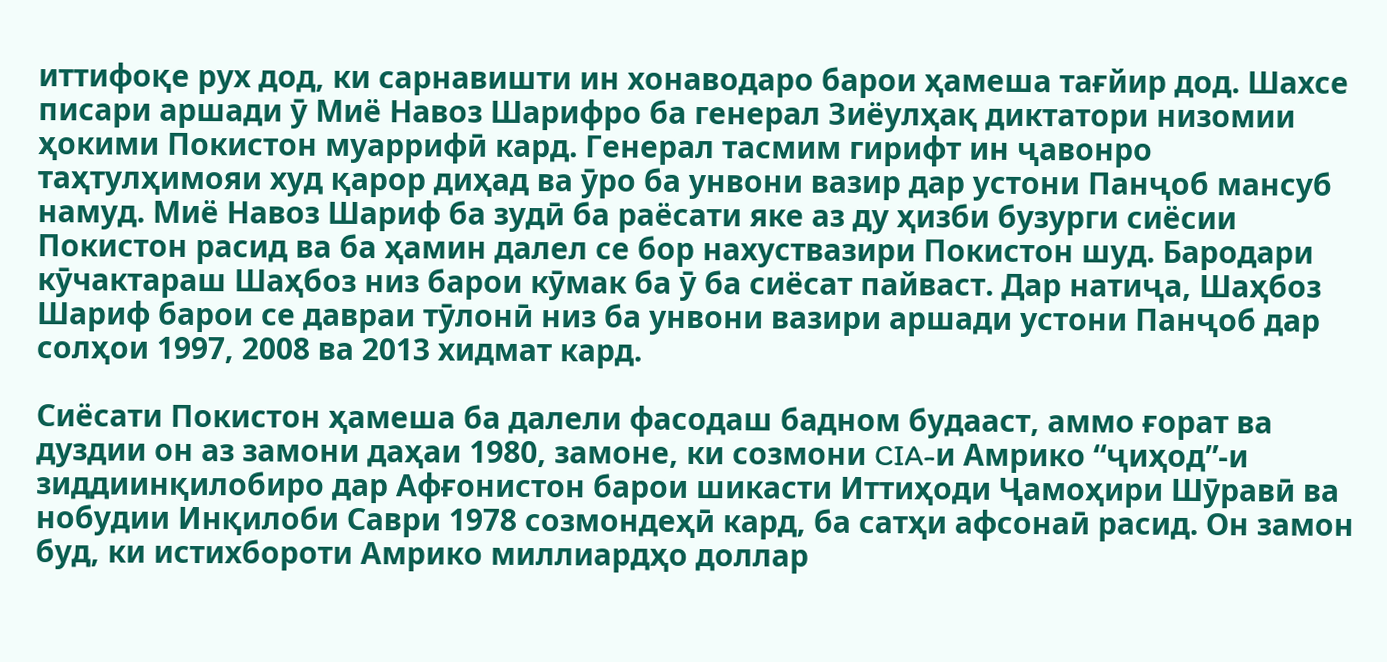иттифоқе рух дод, ки сарнавишти ин хонаводаро барои ҳамеша тағйир дод. Шахсе писари аршади ӯ Миё Навоз Шарифро ба генерал Зиёулҳақ диктатори низомии ҳокими Покистон муаррифӣ кард. Генерал тасмим гирифт ин ҷавонро таҳтулҳимояи худ қарор диҳад ва ӯро ба унвони вазир дар устони Панҷоб мансуб намуд. Миё Навоз Шариф ба зудӣ ба раёсати яке аз ду ҳизби бузурги сиёсии Покистон расид ва ба ҳамин далел се бор нахуствазири Покистон шуд. Бародари кӯчактараш Шаҳбоз низ барои кӯмак ба ӯ ба сиёсат пайваст. Дар натиҷа, Шаҳбоз Шариф барои се давраи тӯлонӣ низ ба унвони вазири аршади устони Панҷоб дар солҳои 1997, 2008 ва 2013 хидмат кард.

Сиёсати Покистон ҳамеша ба далели фасодаш бадном будааст, аммо ғорат ва дуздии он аз замони даҳаи 1980, замоне, ки созмони CIA-и Амрико “ҷиҳод”-и зиддиинқилобиро дар Афғонистон барои шикасти Иттиҳоди Ҷамоҳири Шӯравӣ ва нобудии Инқилоби Саври 1978 созмондеҳӣ кард, ба сатҳи афсонаӣ расид. Он замон буд, ки истихбороти Амрико миллиардҳо доллар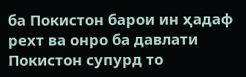ба Покистон барои ин ҳадаф рехт ва онро ба давлати Покистон супурд то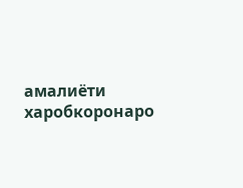амалиёти харобкоронаро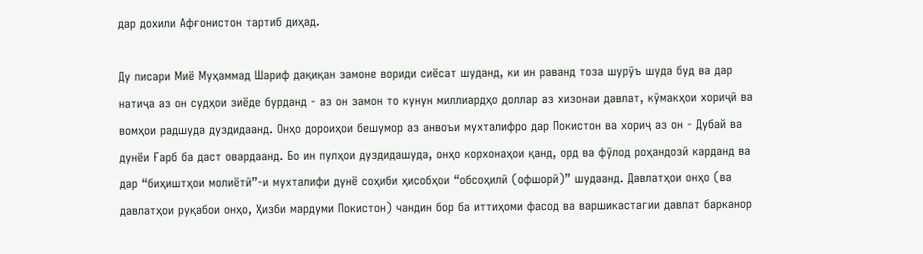дар дохили Афғонистон тартиб диҳад.

Ду писари Миё Муҳаммад Шариф дақиқан замоне вориди сиёсат шуданд, ки ин раванд тоза шурӯъ шуда буд ва дар натиҷа аз он судҳои зиёде бурданд - аз он замон то кунун миллиардҳо доллар аз хизонаи давлат, кӯмакҳои хориҷӣ ва вомҳои радшуда дуздидаанд. Онҳо дороиҳои бешумор аз анвоъи мухталифро дар Покистон ва хориҷ аз он - Дубай ва дунёи Ғарб ба даст овардаанд. Бо ин пулҳои дуздидашуда, онҳо корхонаҳои қанд, орд ва фӯлод роҳандозӣ карданд ва дар “биҳиштҳои молиётӣ”-и мухталифи дунё соҳиби ҳисобҳои “обсоҳилӣ (офшорӣ)” шудаанд. Давлатҳои онҳо (ва давлатҳои руқабои онҳо, Ҳизби мардуми Покистон) чандин бор ба иттиҳоми фасод ва варшикастагии давлат барканор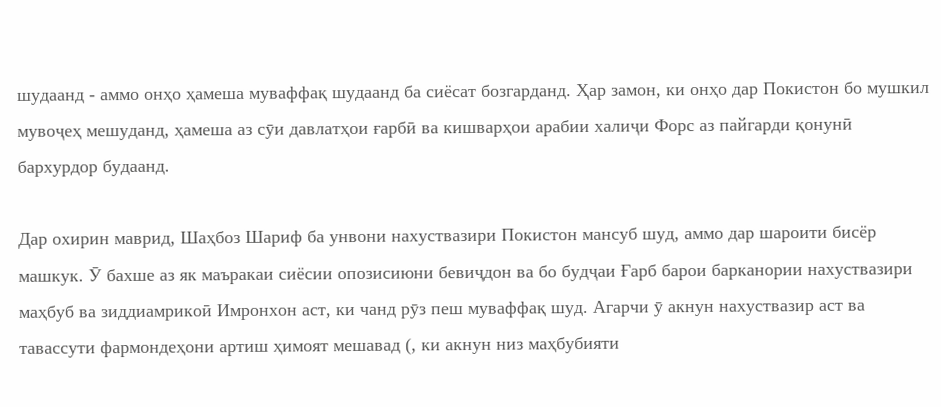шудаанд - аммо онҳо ҳамеша муваффақ шудаанд ба сиёсат бозгарданд. Ҳар замон, ки онҳо дар Покистон бо мушкил мувоҷеҳ мешуданд, ҳамеша аз сӯи давлатҳои ғарбӣ ва кишварҳои арабии халиҷи Форс аз пайгарди қонунӣ бархурдор будаанд.

Дар охирин маврид, Шаҳбоз Шариф ба унвони нахуствазири Покистон мансуб шуд, аммо дар шароити бисёр машкук. Ӯ бахше аз як маъракаи сиёсии опозисиюни бевиҷдон ва бо будҷаи Ғарб барои барканории нахуствазири маҳбуб ва зиддиамрикоӣ Имронхон аст, ки чанд рӯз пеш муваффақ шуд. Агарчи ӯ акнун нахуствазир аст ва тавассути фармондеҳони артиш ҳимоят мешавад (, ки акнун низ маҳбубияти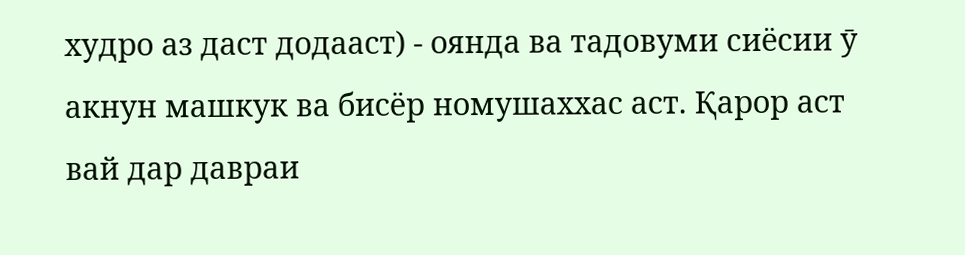худро аз даст додааст) - оянда ва тадовуми сиёсии ӯ акнун машкук ва бисёр номушаххас аст. Қарор аст вай дар давраи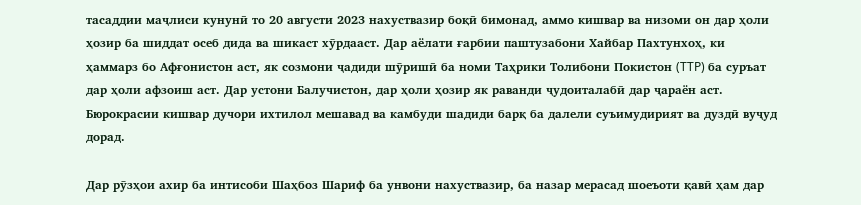тасаддии маҷлиси кунунӣ то 20 августи 2023 нахуствазир боқӣ бимонад, аммо кишвар ва низоми он дар ҳоли ҳозир ба шиддат осеб дида ва шикаст хӯрдааст. Дар аёлати ғарбии паштузабони Хайбар Пахтунхоҳ, ки ҳаммарз бо Афғонистон аст, як созмони ҷадиди шӯришӣ ба номи Таҳрики Толибони Покистон (TTP) ба суръат дар ҳоли афзоиш аст. Дар устони Балучистон, дар ҳоли ҳозир як раванди ҷудоиталабӣ дар ҷараён аст. Бюрокрасии кишвар дучори ихтилол мешавад ва камбуди шадиди барқ ба далели суъимудирият ва дуздӣ вуҷуд дорад.

Дар рӯзҳои ахир ба интисоби Шаҳбоз Шариф ба унвони нахуствазир, ба назар мерасад шоеъоти қавӣ ҳам дар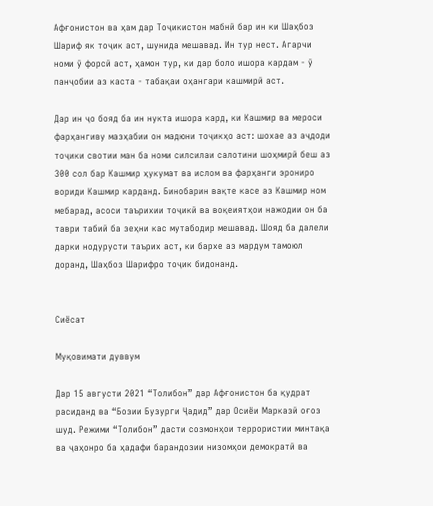Афғонистон ва ҳам дар Тоҷикистон мабнӣ бар ин ки Шаҳбоз Шариф як тоҷик аст, шунида мешавад. Ин тур нест. Агарчи номи ӯ форсӣ аст, ҳамон тур, ки дар боло ишора кардам - ӯ панҷобии аз каста - табақаи оҳангари кашмирӣ аст.

Дар ин ҷо бояд ба ин нукта ишора кард, ки Кашмир ва мероси фарҳангиву мазҳабии он мадюни тоҷикҳо аст: шохае аз аҷдоди тоҷики свотии ман ба номи силсилаи салотини шоҳмирӣ беш аз 300 сол бар Кашмир ҳукумат ва ислом ва фарҳанги эрониро вориди Кашмир карданд. Бинобарин вақте касе аз Кашмир ном мебарад, асоси таърихии тоҷикӣ ва воқеиятҳои нажодии он ба таври табиӣ ба зеҳни кас мутабодир мешавад. Шояд ба далели дарки нодурусти таърих аст, ки бархе аз мардум тамоюл доранд, Шаҳбоз Шарифро тоҷик бидонанд.


Сиёсат

Муқовимати дуввум

Дар 15 августи 2021 “Толибон” дар Афғонистон ба қудрат расиданд ва “Бозии Бузурги Ҷадид” дар Осиёи Марказӣ оғоз шуд. Режими “Толибон” дасти созмонҳои террористии минтақа ва ҷаҳонро ба ҳадафи барандозии низомҳои демократӣ ва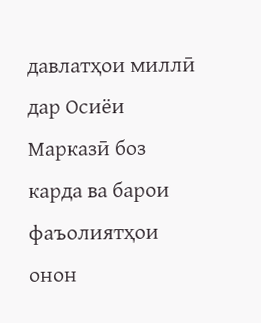давлатҳои миллӣ дар Осиёи Марказӣ боз карда ва барои фаъолиятҳои онон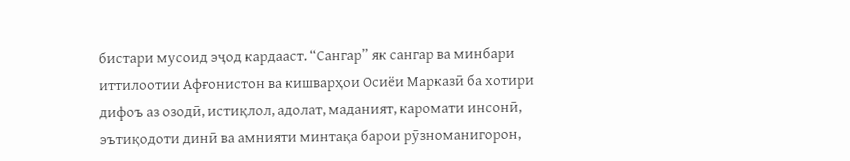бистари мусоид эҷод кардааст. “Сангар” як сангар ва минбари иттилоотии Афғонистон ва кишварҳои Осиёи Марказӣ ба хотири дифоъ аз озодӣ, истиқлол, адолат, маданият, каромати инсонӣ, эътиқодоти динӣ ва амнияти минтақа барои рӯзноманигорон,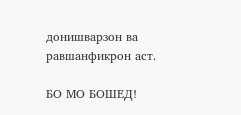донишварзон ва равшанфикрон аст.

БО МО БОШЕД!